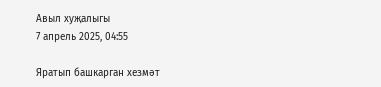Авыл хуҗалыгы
7 апрель 2025, 04:55

Яратып башкарган хезмәт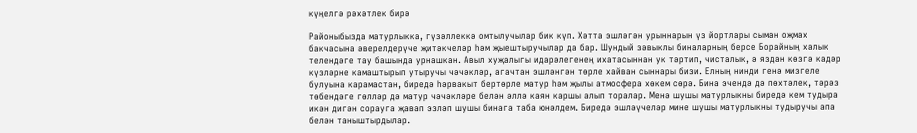күңелгә рәхәтлек бирә

Районыбызда матурлыкка, гүзәллеккә омтылучылар бик күп. Хәтта эшләгән урыннарын үз йортлары сыман оҗмах бакчасына әверелдерүче җитәкчеләр һәм җыештыручылар да бар. Шундый зәвыклы биналарның берсе Борайның халык телендәге тау башында урнашкан. Авыл хуҗалыгы идарәлегенең ихатасыннан ук тәртип, чисталык, ә яздан көзгә кадәр күзләрне камаштырып утыручы чәчәкләр, агачтан эшләнгән төрле хайван сыннары бизи. Елның нинди генә мизгеле булуына карамастан, биредә һәрвакыт бертөрле матур һәм җылы атмосфера хөкем сөрә. Бина эчендә дә пөхтәлек, тәрәз төбендәге гөлләр дә матур чәчәкләре белән әллә каян каршы алып торалар. Менә шушы матурлыкны биредә кем тудыра икән дигән сорауга җавап эзләп шушы бинага таба юнәлдем. Биредә эшләүчеләр мине шушы матурлыкны тудыручы апа белән таныштырдылар.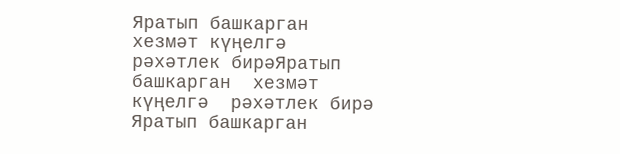Яратып башкарган  хезмәт күңелгә  рәхәтлек бирәЯратып башкарган  хезмәт күңелгә  рәхәтлек бирә
Яратып башкарган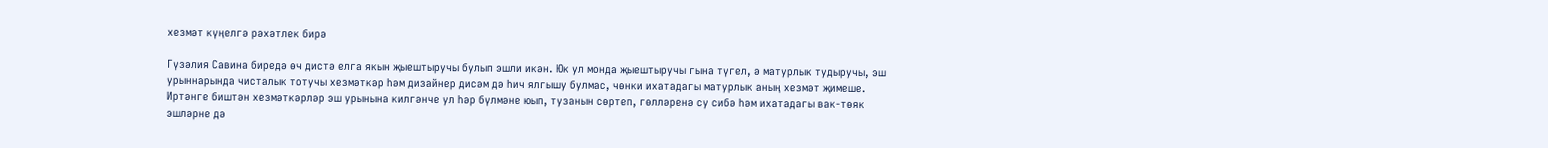хезмәт күңелгә рәхәтлек бирә

Гүзәлия Савина биредә өч дистә елга якын җыештыручы булып эшли икән. Юк ул монда җыештыручы гына түгел, ә матурлык тудыручы, эш урыннарында чисталык тотучы хезмәткәр һәм дизайнер дисәм дә һич ялгышу булмас, чөнки ихатадагы матурлык аның хезмәт җимеше. Иртәнге биштән хезмәткәрләр эш урынына килгәнче ул һәр бүлмәне юып, тузанын сөртеп, гөлләренә су сибә һәм ихатадагы вак-төяк эшләрне дә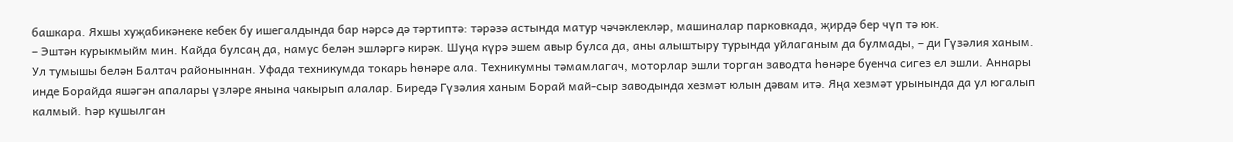башкара. Яхшы хуҗабикәнеке кебек бу ишегалдында бар нәрсә дә тәртиптә: тәрәзә астында матур чәчәклекләр, машиналар парковкада, җирдә бер чүп тә юк.
– Эштән курыкмыйм мин. Кайда булсаң да, намус белән эшләргә кирәк. Шуңа күрә эшем авыр булса да, аны алыштыру турында уйлаганым да булмады, – ди Гүзәлия ханым.
Ул тумышы белән Балтач районыннан. Уфада техникумда токарь һөнәре ала. Техникумны тәмамлагач, моторлар эшли торган заводта һөнәре буенча сигез ел эшли. Аннары инде Борайда яшәгән апалары үзләре янына чакырып алалар. Биредә Гүзәлия ханым Борай май-сыр заводында хезмәт юлын дәвам итә. Яңа хезмәт урынында да ул югалып калмый. Һәр кушылган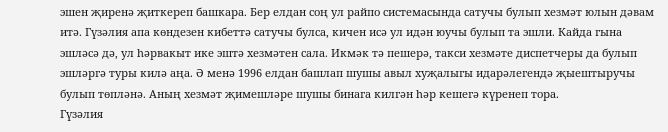эшен җиренә җиткереп башкара. Бер елдан соң ул райпо системасында сатучы булып хезмәт юлын дәвам итә. Гүзәлия апа көндезен кибеттә сатучы булса, кичен исә ул идән юучы булып та эшли. Кайда гына эшләсә дә, ул һәрвакыт ике эштә хезмәтен сала. Икмәк тә пешерә, такси хезмәте диспетчеры да булып эшләргә туры килә аңа. Ә менә 1996 елдан башлап шушы авыл хуҗалыгы идарәлегендә җыештыручы булып төпләнә. Аның хезмәт җимешләре шушы бинага килгән һәр кешегә күренеп тора.
Гүзәлия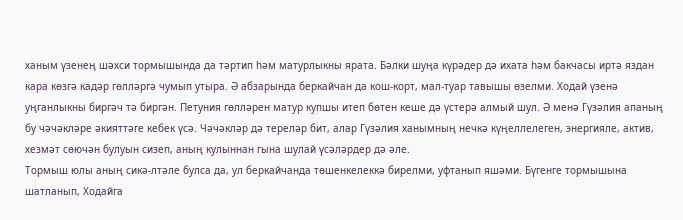ханым үзенең шәхси тормышында да тәртип һәм матурлыкны ярата. Бәлки шуңа күрәдер дә ихата һәм бакчасы иртә яздан кара көзгә кадәр гөлләргә чумып утыра. Ә абзарында беркайчан да кош-корт, мал-туар тавышы өзелми. Ходай үзенә уңганлыкны биргәч тә биргән. Петуния гөлләрен матур купшы итеп бөтен кеше дә үстерә алмый шул. Ә менә Гүзәлия апаның бу чәчәкләре әкияттәге кебек үсә. Чәчәкләр дә тереләр бит, алар Гүзәлия ханымның нечкә күңеллелеген, энергияле, актив, хезмәт сөючән булуын сизеп, аның кулыннан гына шулай үсәләрдер дә әле.
Тормыш юлы аның сикә-лтәле булса да, ул беркайчанда төшенкелеккә бирелми, уфтанып яшәми. Бүгенге тормышына шатланып, Ходайга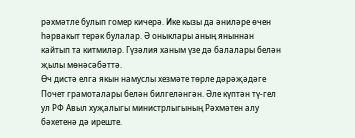рәхмәтле булып гомер кичерә. Ике кызы да әниләре өчен һәрвакыт терәк булалар. Ә оныклары аның яныннан кайтып та китмиләр. Гүзәлия ханым үзе дә балалары белән җылы мөнәсәбәттә.
Өч дистә елга якын намуслы хезмәте төрле дәрәҗәдәге Почет грамоталары белән билгеләнгән. Әле күптән тү-гел ул РФ Авыл хуҗалыгы министрлыгының Рәхмәтен алу бәхетенә дә иреште.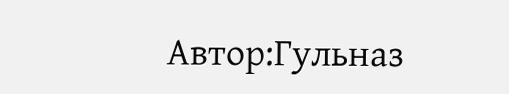Автор:Гульназ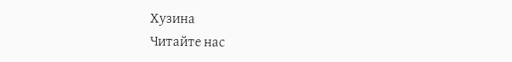Хузина
Читайте нас